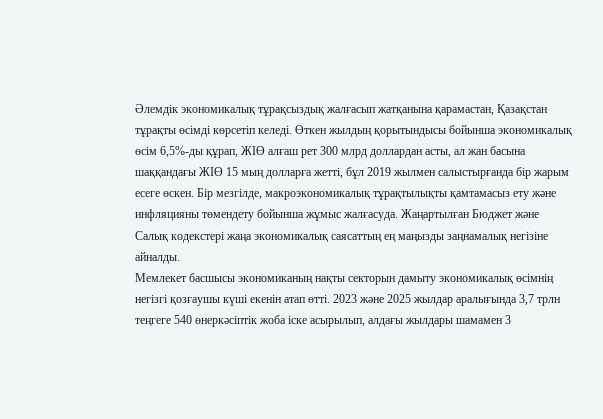Әлемдік экономикалық тұрақсыздық жалғасып жатқанына қарамастан, Қазақстан тұрақты өсімді көрсетіп келеді. Өткен жылдың қорытындысы бойынша экономикалық өсім 6,5%-ды құрап, ЖІӨ алғаш рет 300 млрд доллардан асты, ал жан басына шаққандағы ЖІӨ 15 мың долларға жетті, бұл 2019 жылмен салыстырғанда бір жарым есеге өскен. Бір мезгілде, макроэкономикалық тұрақтылықты қамтамасыз ету және инфляцияны төмендету бойынша жұмыс жалғасуда. Жаңартылған Бюджет және Салық кодекстері жаңа экономикалық саясаттың ең маңызды заңнамалық негізіне айналды.
Мемлекет басшысы экономиканың нақты секторын дамыту экономикалық өсімнің негізгі қозғаушы күші екенін атап өтті. 2023 және 2025 жылдар аралығында 3,7 трлн теңгеге 540 өнеркәсіптік жоба іске асырылып, алдағы жылдары шамамен 3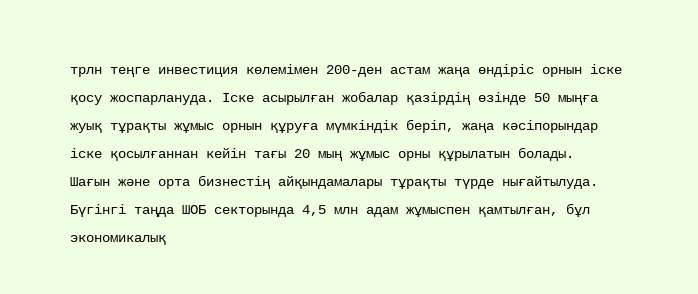трлн теңге инвестиция көлемімен 200-ден астам жаңа өндіріс орнын іске қосу жоспарлануда. Іске асырылған жобалар қазірдің өзінде 50 мыңға жуық тұрақты жұмыс орнын құруға мүмкіндік беріп, жаңа кәсіпорындар іске қосылғаннан кейін тағы 20 мың жұмыс орны құрылатын болады.
Шағын және орта бизнестің айқындамалары тұрақты түрде нығайтылуда. Бүгінгі таңда ШОБ секторында 4,5 млн адам жұмыспен қамтылған, бұл экономикалық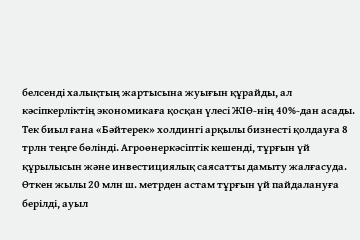белсенді халықтың жартысына жуығын құрайды, ал кәсіпкерліктің экономикаға қосқан үлесі ЖІӨ-нің 40%-дан асады. Тек биыл ғана «Бәйтерек» холдингі арқылы бизнесті қолдауға 8 трлн теңге бөлінді. Агроөнеркәсіптік кешенді, тұрғын үй құрылысын және инвестициялық саясатты дамыту жалғасуда. Өткен жылы 20 млн ш. метрден астам тұрғын үй пайдалануға берілді, ауыл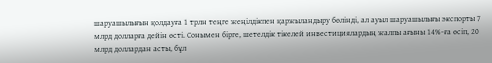шаруашылығын қолдауға 1 трлн теңге жеңілдікпен қаржыландыру бөлінді, ал ауыл шаруашылығы экспорты 7 млрд долларға дейін өсті. Сонымен бірге, шетелдік тікелей инвестициялардың жалпы ағыны 14%-ға өсіп, 20 млрд доллардан асты, бұл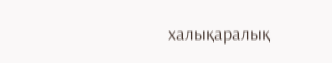халықаралық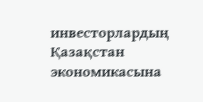инвесторлардың Қазақстан экономикасына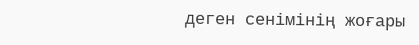деген сенімінің жоғары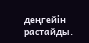деңгейін растайды.